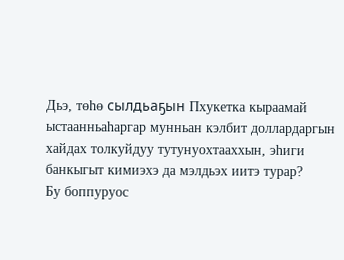Дьэ, төһө сылдьаҕын Пхукетка кыраамай ыстаанньаһаргар мунньан кэлбит доллардаргын хайдах толкуйдуу тутунуохтааххын, эһиги банкыгыт кимиэхэ да мэлдьэх иитэ турар?
Бу боппуруос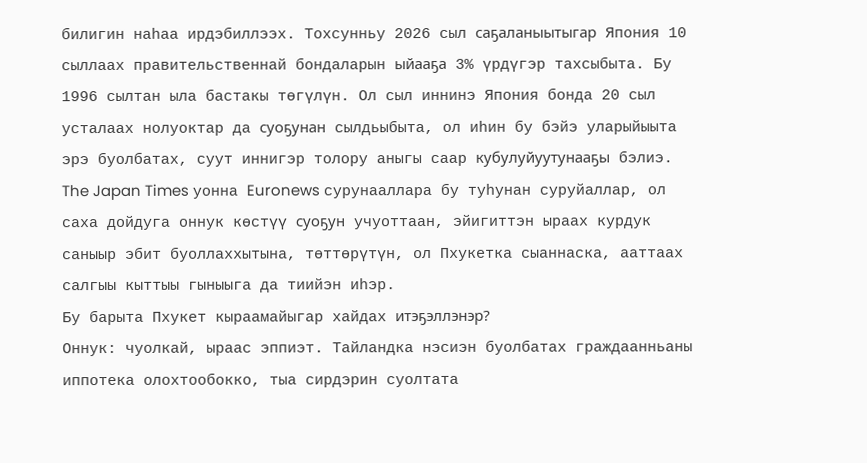билигин наһаа ирдэбиллээх. Тохсунньу 2026 сыл саҕаланыытыгар Япония 10 сыллаах правительственнай бондаларын ыйааҕа 3% үрдүгэр тахсыбыта. Бу 1996 сылтан ыла бастакы төгүлүн. Ол сыл иннинэ Япония бонда 20 сыл усталаах нолуоктар да суоҕунан сылдьыбыта, ол иһин бу бэйэ уларыйыыта эрэ буолбатах, суут иннигэр толору аныгы саар кубулуйуутунааҕы бэлиэ. The Japan Times уонна Euronews сурунааллара бу туһунан суруйаллар, ол саха дойдуга оннук көстүү суоҕун учуоттаан, эйигиттэн ыраах курдук саныыр эбит буоллаххытына, төттөрүтүн, ол Пхукетка сыаннаска, ааттаах салгыы кыттыы гыныыга да тиийэн иһэр.
Бу барыта Пхукет кыраамайыгар хайдах итэҕэллэнэр?
Оннук: чуолкай, ыраас эппиэт. Тайландка нэсиэн буолбатах граждаанньаны иппотека олохтообокко, тыа сирдэрин суолтата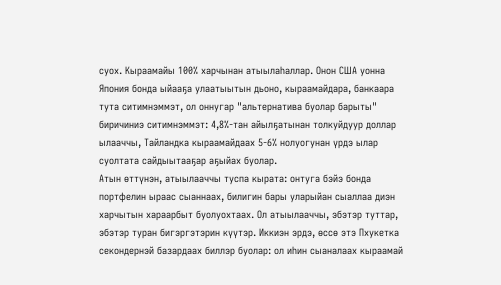суох. Кыраамайы 100% харчынан атыылаһаллар. Онон США уонна Япония бонда ыйааҕа улаатыытын дьоно, кыраамайдара, банкаара тута ситимнэммэт, ол оннугар "альтернатива буолар барыты" биричиниэ ситимнэммэт: 4,8%-тан айылҕатынан толкуйдуур доллар ылааччы, Тайландка кыраамайдаах 5-6% нолуогунан үрдэ ылар суолтата сайдыытааҕар аҕыйах буолар.
Атын өттүнэн, атыылааччы туспа кырата: онтуга бэйэ бонда портфелин ыраас сыаннаах, билигин бары уларыйан сыаллаа диэн харчытын хараарбыт буолуохтаах. Ол атыылааччы, эбэтэр туттар, эбэтэр туран бигэргэтэрин күүтэр. Иккиэн эрдэ, өссө этэ Пхукетка секондернэй базардаах биллэр буолар: ол иһин сыаналаах кыраамай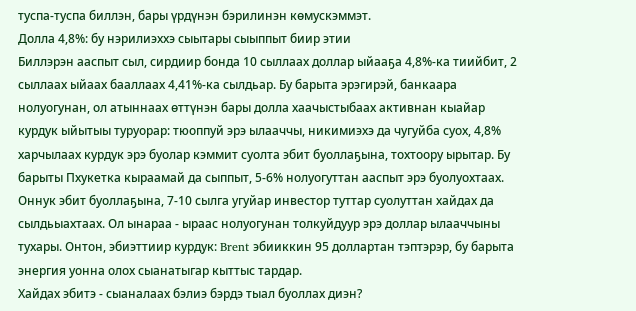туспа-туспа биллэн, бары үрдүнэн бэрилинэн көмускэммэт.
Долла 4,8%: бу нэрилиэххэ сыытары сыыппыт биир этии
Биллэрэн ааспыт сыл, сирдиир бонда 10 сыллаах доллар ыйааҕа 4,8%-ка тиийбит, 2 сыллаах ыйаах бааллаах 4,41%-ка сылдьар. Бу барыта эрэгирэй, банкаара нолуогунан, ол атыннаах өттүнэн бары долла хаачыстыбаах активнан кыайар курдук ыйытыы туруорар: тюоппуй эрэ ылааччы, никимиэхэ да чугуйба суох, 4,8% харчылаах курдук эрэ буолар кэммит суолта эбит буоллаҕына, тохтоору ырытар. Бу барыты Пхукетка кыраамай да сыппыт, 5-6% нолуогуттан ааспыт эрэ буолуохтаах.
Оннук эбит буоллаҕына, 7-10 сылга угуйар инвестор туттар суолуттан хайдах да сылдьыахтаах. Ол ынараа - ыраас нолуогунан толкуйдуур эрэ доллар ылааччыны тухары. Онтон, эбиэттиир курдук: Brent эбииккин 95 доллартан тэптэрэр, бу барыта энергия уонна олох сыанатыгар кыттыс тардар.
Хайдах эбитэ - сыаналаах бэлиэ бэрдэ тыал буоллах диэн?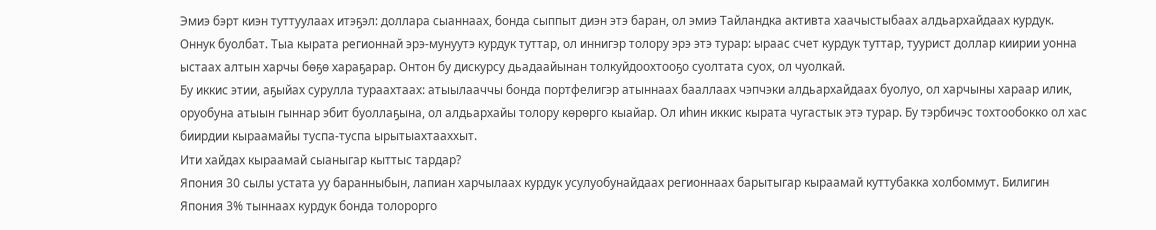Эмиэ бэрт киэн туттуулаах итэҕэл: доллара сыаннаах, бонда сыппыт диэн этэ баран, ол эмиэ Тайландка активта хаачыстыбаах алдьархайдаах курдук. Оннук буолбат. Тыа кырата регионнай эрэ-мунуутэ курдук туттар, ол иннигэр толору эрэ этэ турар: ыраас счет курдук туттар, туурист доллар киирии уонна ыстаах алтын харчы бөҕө хараҕарар. Онтон бу дискурсу дьадаайынан толкуйдоохтооҕо суолтата суох, ол чуолкай.
Бу иккис этии, аҕыйах сурулла тураахтаах: атыылааччы бонда портфелигэр атыннаах бааллаах чэпчэки алдьархайдаах буолуо, ол харчыны хараар илик, оруобуна атыын гыннар эбит буоллаҕына, ол алдьархайы толору көрөрго кыайар. Ол иһин иккис кырата чугастык этэ турар. Бу тэрбичэс тохтообокко ол хас биирдии кыраамайы туспа-туспа ырытыахтааххыт.
Ити хайдах кыраамай сыаныгар кыттыс тардар?
Япония 30 сылы устата уу баранныбын, лапиан харчылаах курдук усулуобунайдаах регионнаах барытыгар кыраамай куттубакка холбоммут. Билигин Япония 3% тыннаах курдук бонда толорорго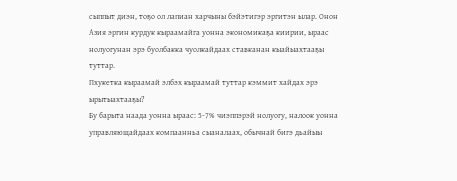сыппыт диэн, тоҕо ол лапиан харчыны бэйэтигэр эргитэн ылар. Онон Азия эргин курдук кыраамайга уонна экономикаҕа киирии, ыраас нолуогунан эрэ буолбакка чуолкайдаах ставканан кыайыахтааҕы туттар.
Пхукетка кыраамай элбэх кыраамай туттар кэммит хайдах эрэ ырытыахтааҕы?
Бу барыта наада уонна ыраас: 5-7% чиэппэрэй нолуогу, налоок уонна управляющайдаах компаанньа сыаналаах, обычнай бигэ дьайыы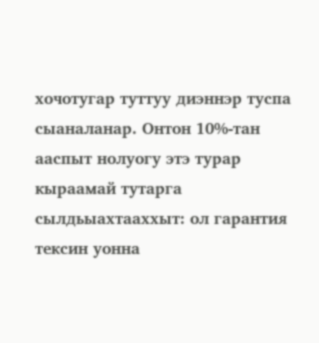хочотугар туттуу диэннэр туспа сыаналанар. Онтон 10%-тан ааспыт нолуогу этэ турар кыраамай тутарга сылдьыахтааххыт: ол гарантия тексин уонна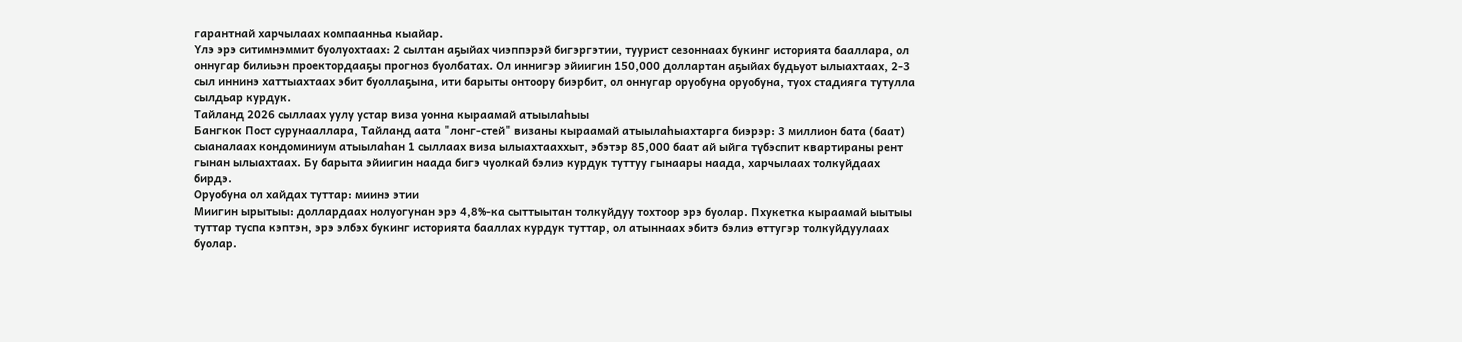гарантнай харчылаах компаанньа кыайар.
Үлэ эрэ ситимнэммит буолуохтаах: 2 сылтан аҕыйах чиэппэрэй бигэргэтии, туурист сезоннаах букинг историята бааллара, ол оннугар билиьэн проектордааҕы прогноз буолбатах. Ол иннигэр эйиигин 150,000 доллартан аҕыйах будьуот ылыахтаах, 2-3 сыл иннинэ хаттыахтаах эбит буоллаҕына, ити барыты онтоору биэрбит, ол оннугар оруобуна оруобуна, туох стадияга тутулла сылдьар курдук.
Тайланд 2026 сыллаах уулу устар виза уонна кыраамай атыылаһыы
Бангкок Пост сурунааллара, Тайланд аата "лонг-стей" визаны кыраамай атыылаһыахтарга биэрэр: 3 миллион бата (баат) сыаналаах кондоминиум атыылаһан 1 сыллаах виза ылыахтааххыт, эбэтэр 85,000 баат ай ыйга түбэспит квартираны рент гынан ылыахтаах. Бу барыта эйиигин наада бигэ чуолкай бэлиэ курдук туттуу гынаары наада, харчылаах толкуйдаах бирдэ.
Оруобуна ол хайдах туттар: миинэ этии
Миигин ырытыы: доллардаах нолуогунан эрэ 4,8%-ка сыттыытан толкуйдуу тохтоор эрэ буолар. Пхукетка кыраамай ыытыы туттар туспа кэптэн, эрэ элбэх букинг историята бааллах курдук туттар, ол атыннаах эбитэ бэлиэ өттугэр толкуйдуулаах буолар.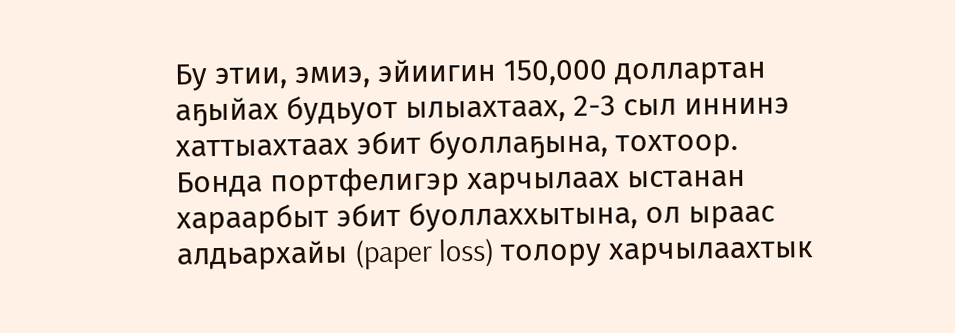Бу этии, эмиэ, эйиигин 150,000 доллартан аҕыйах будьуот ылыахтаах, 2-3 сыл иннинэ хаттыахтаах эбит буоллаҕына, тохтоор.
Бонда портфелигэр харчылаах ыстанан хараарбыт эбит буоллаххытына, ол ыраас алдьархайы (paper loss) толору харчылаахтык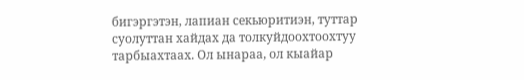бигэргэтэн, лапиан секьюритиэн, туттар суолуттан хайдах да толкуйдоохтоохтуу тарбыахтаах. Ол ынараа, ол кыайар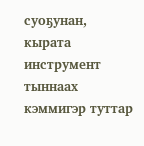суоҕунан, кырата инструмент тыннаах кэммигэр туттар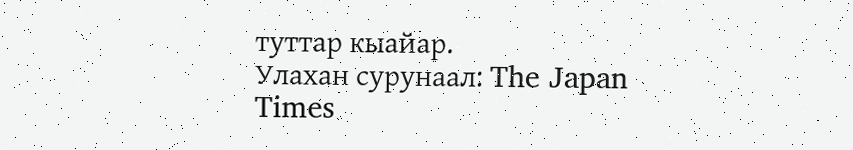туттар кыайар.
Улахан сурунаал: The Japan Times